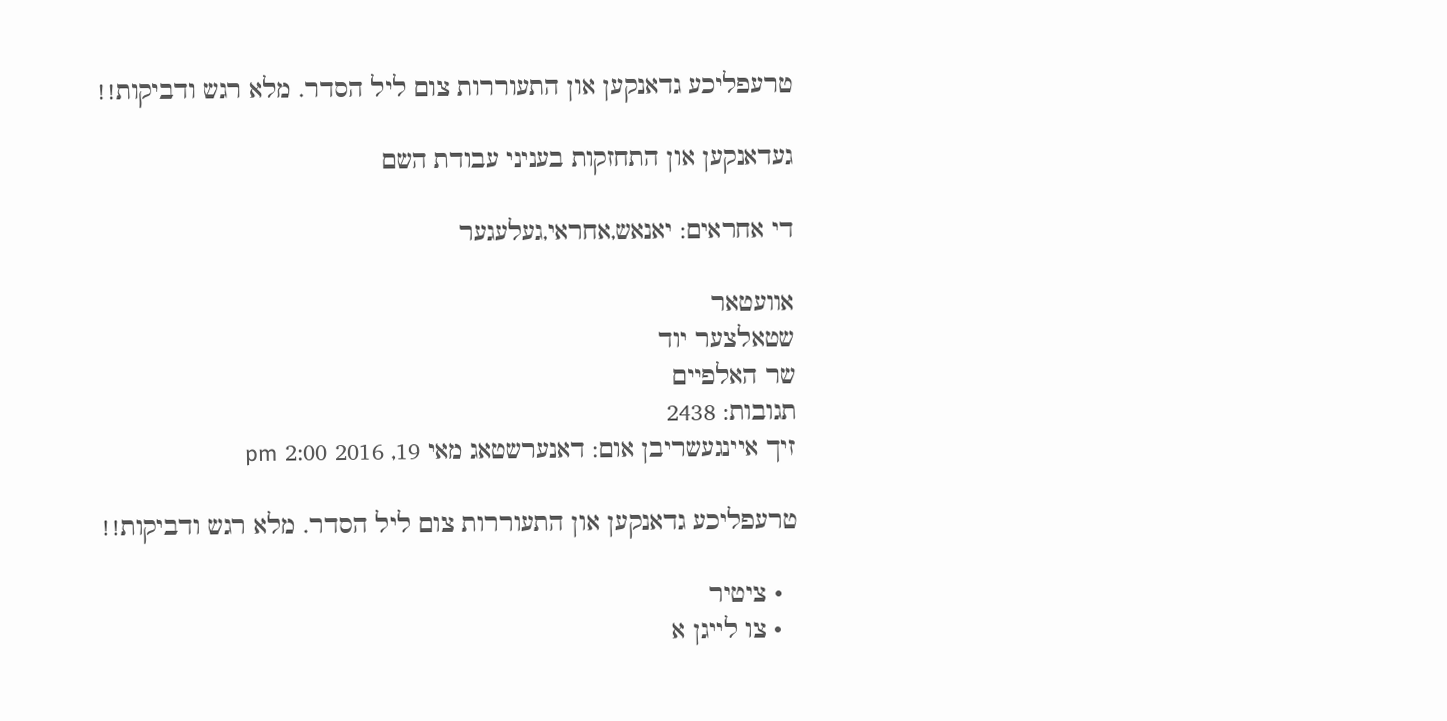טרעפליכע גדאנקען און התעוררות צום ליל הסדר. מלא רגש ודביקות!!

געדאנקען און התחזקות בעניני עבודת השם

די אחראים: יאנאש,אחראי,געלעגער

אוועטאר
שטאלצער יוד
שר האלפיים
תגובות: 2438
זיך איינגעשריבן אום: דאנערשטאג מאי 19, 2016 2:00 pm

טרעפליכע גדאנקען און התעוררות צום ליל הסדר. מלא רגש ודביקות!!

  • ציטיר
  • צו לייגן א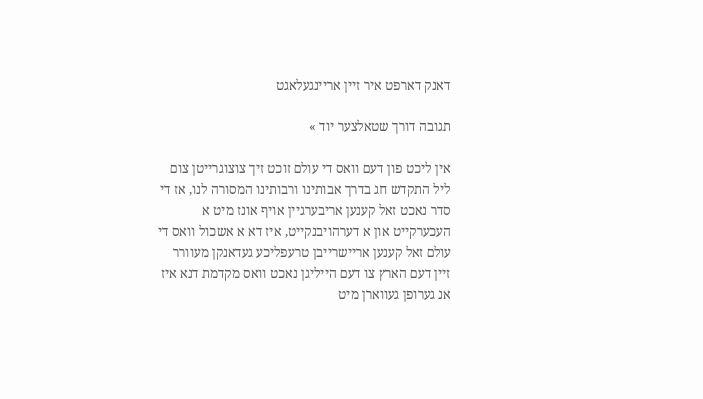דאנק דארפט איר זיין אריינגעלאגט

תגובה דורך שטאלצער יוד »

אין ליכט פון דעם וואס די עולם זוכט זיך צוצוגרייטן צום ליל התקדש חג בדרך אבותינו ורבותינו המסורה לנו, אז די סדר נאכט זאל קענען אריבערגיין אויף אונז מיט א העכערקייט און א דערהויבנקייט, איז דא א אשכול וואס די עולם זאל קענען אריישרייבן טרעפליכע געדאנקן מעוורר זיין דעם הארץ צו דעם הייליגן נאכט וואס מקדמת דנא איז אנ גערופן געווארן מיט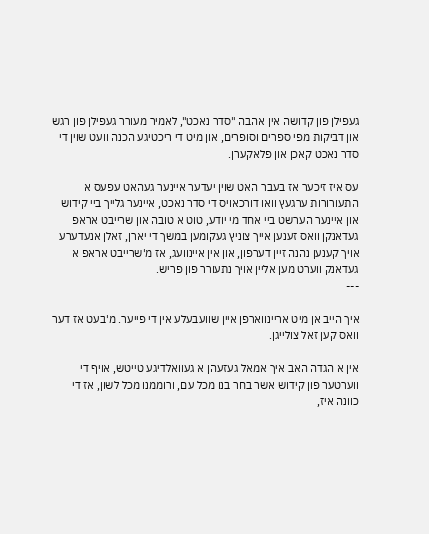געפילן פון קדושה אין אהבה "סדר נאכט", לאמיר מעורר געפילן פון רגש און דביקות מפי ספרים וסופרים, און מיט די ריכטיגע הכנה וועט שוין די סדר נאכט קאכן און פלאקערן.

עס איז זיכער אז בעבר האט שוין יעדער איינער געהאט עפעס א התעורורות ערגעץ וואו דורכאויס די סדר נאכט, איינער גלייך ביי קידוש און איינער הערשט ביי אחד מי יודע, טוט א טובה און שרייבט אראפ געדאנקן וואס זענען אייך צוניץ געקומען במשך די יארן, זאלן אנעדערע אויך קענען נהנה זיין דערפון, און אין איינוועג, אז מ'שרייבט אראפ א געדאנק ווערט מען אליין אויך נתעורר פון פריש.
---

איך הייב אן מיט אריינווארפן איין שוועבעלע אין די פייער. מ'בעט אז דער וואס קען זאל צולייגן.

אין א הגדה האב איך אמאל געזעהן א געוואלדיגע טייטש, אויף די ווערטער פון קידוש אשר בחר בנו מכל עם, ורוממנו מכל לשון, אז די כוונה איז,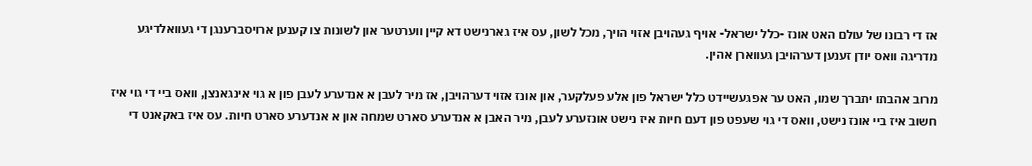אז די רבונו של עולם האט אונז -כלל ישראל- אויף געהויבן אזוי הויך, מכל לשון, עס איז גארנישט דא קיין ווערטער און לשונות צו קענען ארויסברענגן די געוואלדיגע מדריגה וואס יודן זענען דערהויבן געווארן אהין.

מרוב אהבתו יתברך שמו, האט ער אפגעשיידט כלל ישראל פון אלע פעלקער, און אונז אזוי דערהויבן, אז מיר לעבן א אנדערע לעבן פון א גוי אינגאנצן, וואס ביי די גוי איז חשוב איז ביי אונז נישט, וואס די גוי שעפט פון דעם חיות איז נישט אונזערע לעבן, מיר האבן א אנדערע סארט שמחה און א אנדערע סארט חיות. עס איז באקאנט די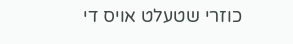כוזרי שטעלט אויס די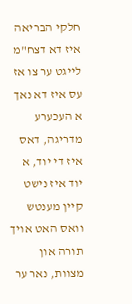חלקי הבריאה איז דא דצח"מ לייגט ער צו אז עס איז דא נאך א העכערע מדריגה, דאס איז די יוד, א יוד איז נישט קיין מענטש וואס האט אויך תורה און מצוות, נאר ער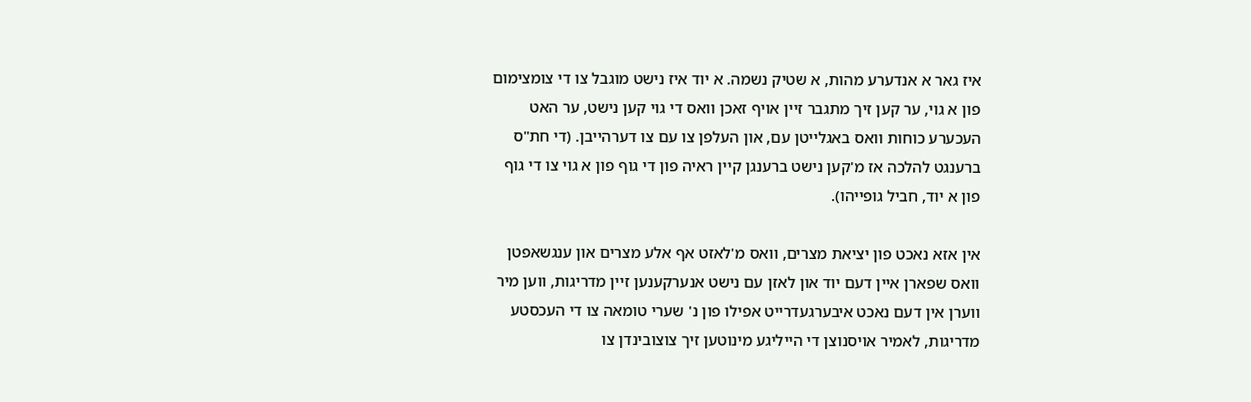איז גאר א אנדערע מהות, א שטיק נשמה. א יוד איז נישט מוגבל צו די צומצימום פון א גוי, ער קען זיך מתגבר זיין אויף זאכן וואס די גוי קען נישט, ער האט העכערע כוחות וואס באגלייטן עם, און העלפן צו עם צו דערהייבן. (די חת"ס ברענגט להלכה אז מ'קען נישט ברענגן קיין ראיה פון די גוף פון א גוי צו די גוף פון א יוד, חביל גופייהו).

אין אזא נאכט פון יציאת מצרים, וואס מ'לאזט אף אלע מצרים און ענגשאפטן וואס שפארן איין דעם יוד און לאזן עם נישט אנערקענען זיין מדריגות, ווען מיר ווערן אין דעם נאכט איבערגעדרייט אפילו פון נ' שערי טומאה צו די העכסטע מדריגות, לאמיר אויסנוצן די הייליגע מינוטען זיך צוצובינדן צו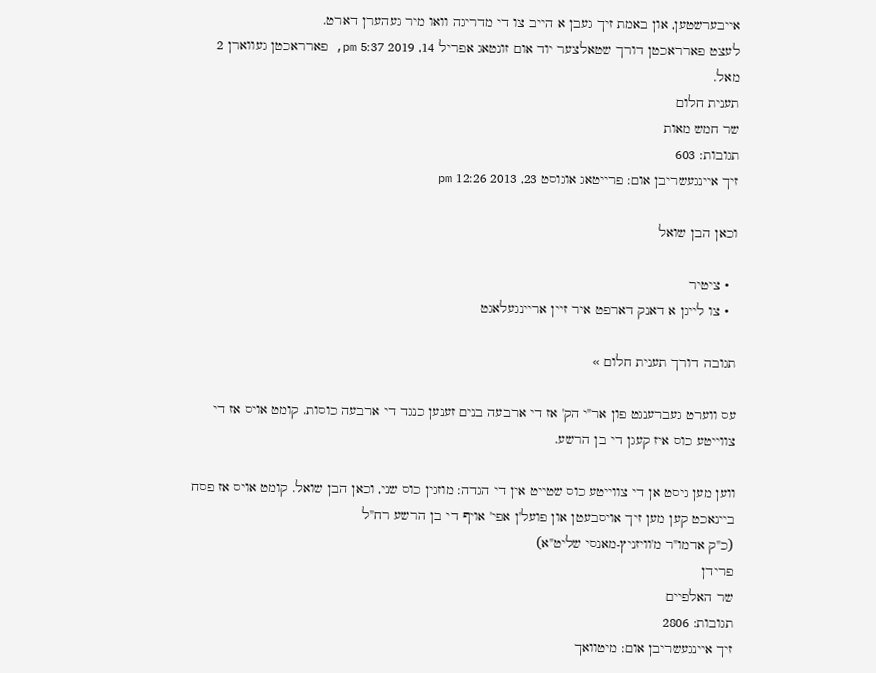אייבערשטען, און באמת זיך געבן א הייב צו די מדריגה וואו מיר געהערן דארט.
לעצט פארראכטן דורך שטאלצער יוד אום זונטאג אפריל 14, 2019 5:37 pm, פארראכטן געווארן 2 מאל.
תענית חלום
שר חמש מאות
תגובות: 603
זיך איינגעשריבן אום: פרייטאג אוגוסט 23, 2013 12:26 pm

וכאן הבן שואל

  • ציטיר
  • צו לייגן א דאנק דארפט איר זיין אריינגעלאגט

תגובה דורך תענית חלום »

עס ווערט געברענגט פון אר"י הק' אז די ארבעה בנים זענען כנגד די ארבעה כוסות. קומט אויס אז די צווייטע כוס איז קעגן די בן הרשע.

ווען מען גיסט אן די צווייטע כוס שטייט אין די הגדה: מוזגין כוס שני, וכאן הבן שואל. קומט אויס אז פסח ביינאכט קען מען זיך אויסבעטן און פועל'ן אפי' אויף די בן הרשע רח"ל
(כ"ק אדמו"ר מ'וויזניץ-מאנסי שליט"א)
פרידן
שר האלפיים
תגובות: 2806
זיך איינגעשריבן אום: מיטוואך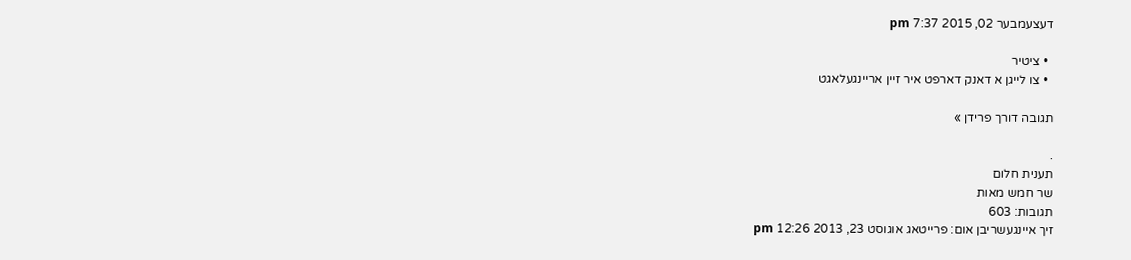דעצעמבער 02, 2015 7:37 pm

  • ציטיר
  • צו לייגן א דאנק דארפט איר זיין אריינגעלאגט

תגובה דורך פרידן »

.
תענית חלום
שר חמש מאות
תגובות: 603
זיך איינגעשריבן אום: פרייטאג אוגוסט 23, 2013 12:26 pm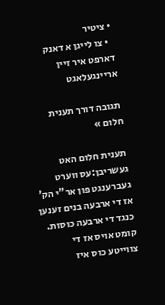• ציטיר
  • צו לייגן א דאנק דארפט איר זיין אריינגעלאגט

תגובה דורך תענית חלום »

תענית חלום האט געשריבן:עס ווערט געברענגט פון אר"י הק' אז די ארבעה בנים זענען כנגד די ארבעה כוסות. קומט אויס אז די צווייטע כוס איז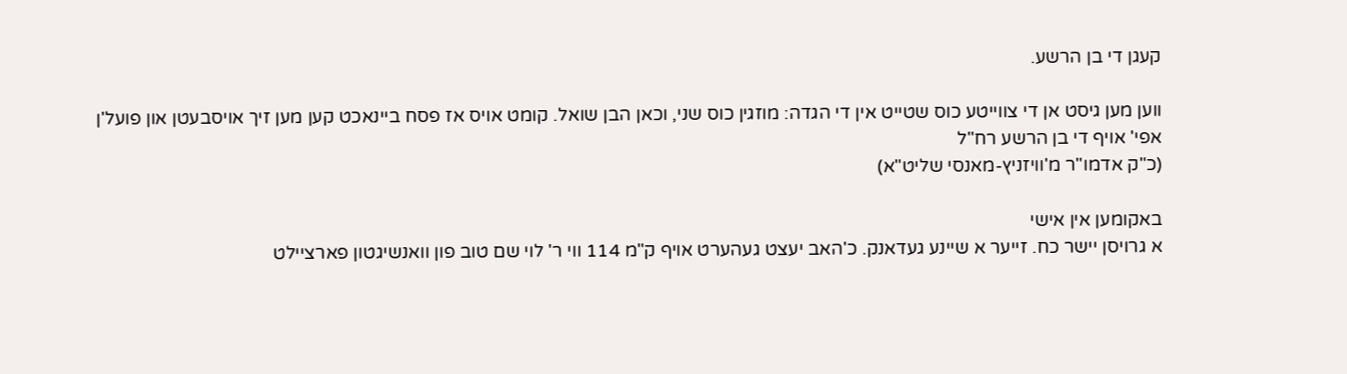קעגן די בן הרשע.

ווען מען גיסט אן די צווייטע כוס שטייט אין די הגדה: מוזגין כוס שני, וכאן הבן שואל. קומט אויס אז פסח ביינאכט קען מען זיך אויסבעטן און פועל'ן אפי' אויף די בן הרשע רח"ל
(כ"ק אדמו"ר מ'וויזניץ-מאנסי שליט"א)

באקומען אין אישי
א גרויסן יישר כח. זייער א שיינע געדאנק. כ'האב יעצט געהערט אויף ק"מ 114 ווי ר' לוי שם טוב פון וואנשיגטון פארציילט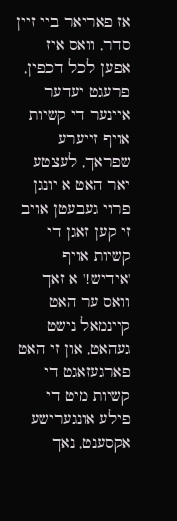אז פאריאר ביי זיין סדר, וואס איז אפען לכל דכפין, פרעגט יעדער איינער די קשיות אויף זייערע שפראך, לעצטע יאר האט א יונגן פרוי געבעטן אויב זי קען זאגן די קשיות אויף 'אידיש!' א זאך וואס ער האט קיינמאל נישט געהאט, און זי האט פארגעזאגט די קשיות מיט די פילע אונגערישע אקסענט, נאך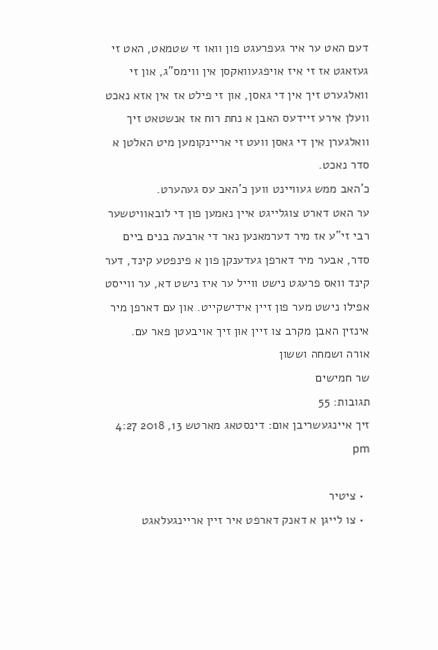דעם האט ער איר געפרעגט פון וואו זי שטמאט, האט זי געזאגט אז זי איז אויפגעוואקסן אין ווימס"ג, און זי וואלגערט זיך אין די גאסן, און זי פילט אז אין אזא נאכט וועלן אירע זיידעס האבן א נחת רוח אז אנשטאט זיך וואלגערן אין די גאסן וועט זי אריינקומען מיט האלטן א סדר נאכט.
כ'האב ממש געוויינט ווען כ'האב עס געהערט.
ער האט דארט צוגלייגט איין נאמען פון די לובאוויטשער רבי זי"ע אז מיר דערמאנען נאר די ארבעה בנים ביים סדר, אבער מיר דארפן געדענקן פון א פינפטע קינד, דער קינד וואס פרעגט נישט ווייל ער איז נישט דא, ער ווייסט אפילו נישט מער פון זיין אידישקייט. און עם דארפן מיר אינזין האבן מקרב צו זיין און זיך אויבעטן פאר עם.
אורה ושמחה וששון
שר חמישים
תגובות: 55
זיך איינגעשריבן אום: דינסטאג מארטש 13, 2018 4:27 pm

  • ציטיר
  • צו לייגן א דאנק דארפט איר זיין אריינגעלאגט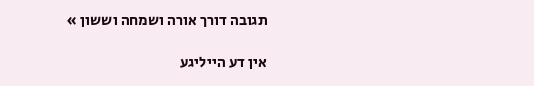תגובה דורך אורה ושמחה וששון »

אין דע הייליגע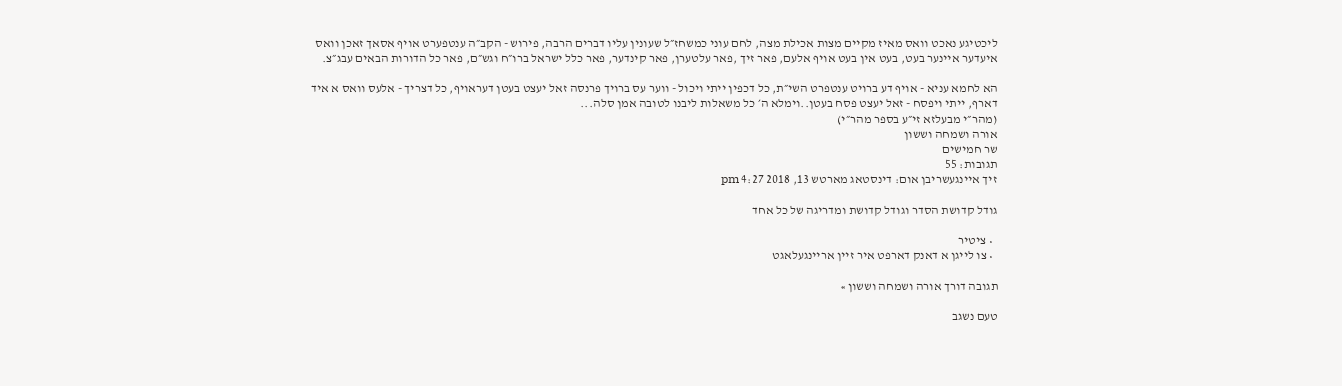ליכטיגע נאכט וואס מאיז מקיים מצות אכילת מצה, לחם עוני כמשחז״ל שעונין עליו דברים הרבה, פירוש - הקב״ה ענטפערט אויף אסאך זאכן וואס איעדער איינער בעט, בעט אין בעט אויף אלעם, פאר זיך ,פאר עלטערן, פאר קינדער, פאר כלל ישראל ברו״ח וגש״ם, פאר כל הדורות הבאים עבג״צ.

הא לחמא עניא - אויף דע ברויט ענטפרט השי״ת, כל דכפין ייתי ויכול - ווער עס ברויך פרנסה זאל יעצט בעטן דעראויף, כל דצריך - אלעס וואס א איד דארף, ייתי ויפסח - זאל יעצט פסח בעטן..וימלא ה׳ כל משאלות ליבנו לטובה אמן סלה...
(מהר״י מבעלזא זי״ע בספר מהר״י)
אורה ושמחה וששון
שר חמישים
תגובות: 55
זיך איינגעשריבן אום: דינסטאג מארטש 13, 2018 4:27 pm

גודל קדושת הסדר וגודל קדושת ומדריגה של כל אחד

  • ציטיר
  • צו לייגן א דאנק דארפט איר זיין אריינגעלאגט

תגובה דורך אורה ושמחה וששון »

טעם נשגב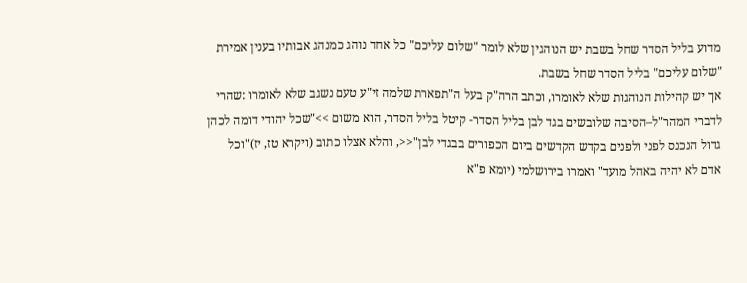מדוע בליל הסדר שחל בשבת יש הנוהגין שלא לומר "שלום עליכם" כל אחד נוהג כמנהג אבותיו בענין אמירת "שלום עליכם" בליל הסדר שחל בשבת.
אך יש קהילות הנוהגות שלא לאומרו, וכתב הרה"ק בעל ה"תפארת שלמה זי"ע טעם נשגב שלא לאומרו :שהרי לדברי המהר"ל–הסיבה שלובשים בגד לבן בליל הסדר- קיטל בליל הסדר, הוא משום >>"שכל יהודי דומה לכהן גדול הנכנס לפני ולפנים בקדש הקדשים ביום הכפורים בבגדי לבן"<<, והלא אצלו כתוב (ויקרא טז, יז)"וכל אדם לא יהיה באהל מועד" ואמרו בירושלמי (יומא פ"א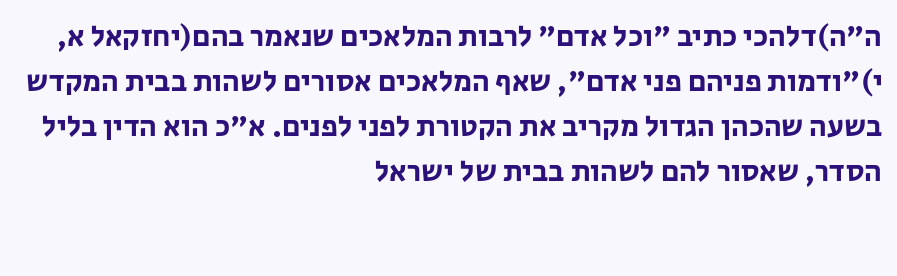ה"ה)דלהכי כתיב "וכל אדם" לרבות המלאכים שנאמר בהם(יחזקאל א, י)"ודמות פניהם פני אדם", שאף המלאכים אסורים לשהות בבית המקדש בשעה שהכהן הגדול מקריב את הקטורת לפני לפנים. א"כ הוא הדין בליל הסדר, שאסור להם לשהות בבית של ישראל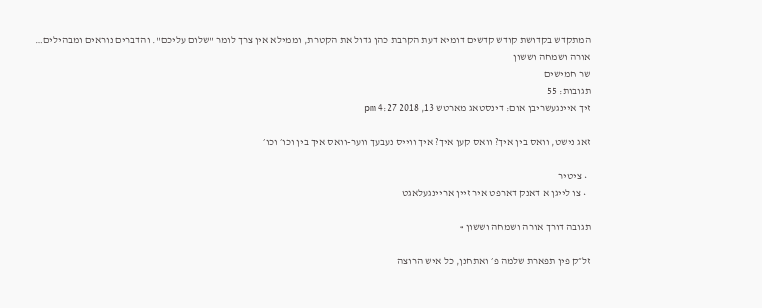המתקדש בקדושת קודש קדשים דומיא דעת הקרבת כהן גדול את הקטרת, וממילא אין צרך לומר "שלום עליכם". והדברים נוראים ומבהילים…
אורה ושמחה וששון
שר חמישים
תגובות: 55
זיך איינגעשריבן אום: דינסטאג מארטש 13, 2018 4:27 pm

זאג נישט, וואס בין איך? וואס קען איך? איך ווייס נעבעך ווער-וואס איך בין וכו׳ וכו׳

  • ציטיר
  • צו לייגן א דאנק דארפט איר זיין אריינגעלאגט

תגובה דורך אורה ושמחה וששון »

זל״ק פין תפארת שלמה פ׳ ואתחנן, כל איש הרוצה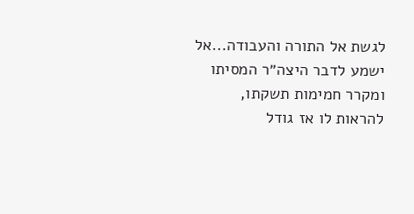לגשת אל התורה והעבודה...אל ישמע לדבר היצה״ר המסיתו ומקרר חמימות תשקתו, להראות לו אז גודל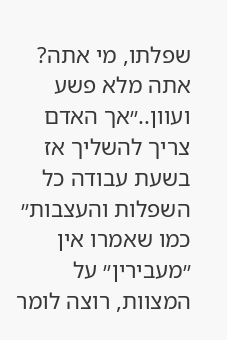שפלתו, מי אתה? אתה מלא פשע ועוון..״אך האדם צריך להשליך אז בשעת עבודה כל השפלות והעצבות״ כמו שאמרו אין ״מעבירין״ על המצוות, רוצה לומר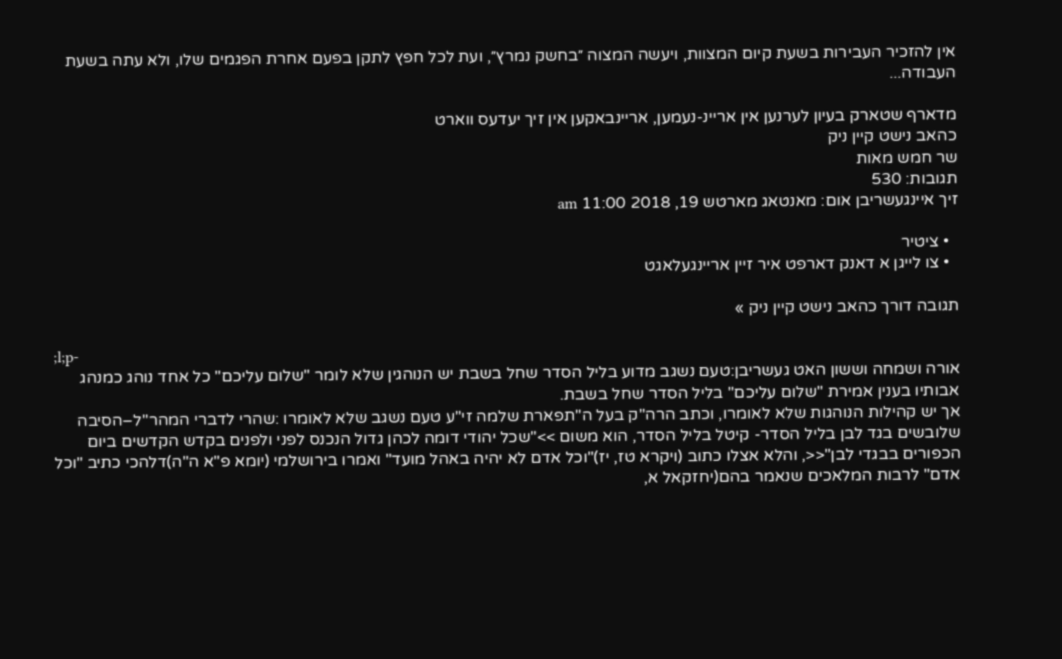אין להזכיר העבירות בשעת קיום המצוות, ויעשה המצוה ״בחשק נמרץ״, ועת לכל חפץ לתקן בפעם אחרת הפגמים שלו, ולא עתה בשעת העבודה...

מדארף שטארק בעיון לערנען אין אריינ-נעמען, אריינבאקען אין זיך יעדעס ווארט
כהאב נישט קיין ניק
שר חמש מאות
תגובות: 530
זיך איינגעשריבן אום: מאנטאג מארטש 19, 2018 11:00 am

  • ציטיר
  • צו לייגן א דאנק דארפט איר זיין אריינגעלאגט

תגובה דורך כהאב נישט קיין ניק »

;l;p-
אורה ושמחה וששון האט געשריבן:טעם נשגב מדוע בליל הסדר שחל בשבת יש הנוהגין שלא לומר "שלום עליכם" כל אחד נוהג כמנהג אבותיו בענין אמירת "שלום עליכם" בליל הסדר שחל בשבת.
אך יש קהילות הנוהגות שלא לאומרו, וכתב הרה"ק בעל ה"תפארת שלמה זי"ע טעם נשגב שלא לאומרו :שהרי לדברי המהר"ל–הסיבה שלובשים בגד לבן בליל הסדר- קיטל בליל הסדר, הוא משום >>"שכל יהודי דומה לכהן גדול הנכנס לפני ולפנים בקדש הקדשים ביום הכפורים בבגדי לבן"<<, והלא אצלו כתוב (ויקרא טז, יז)"וכל אדם לא יהיה באהל מועד" ואמרו בירושלמי (יומא פ"א ה"ה)דלהכי כתיב "וכל אדם" לרבות המלאכים שנאמר בהם(יחזקאל א,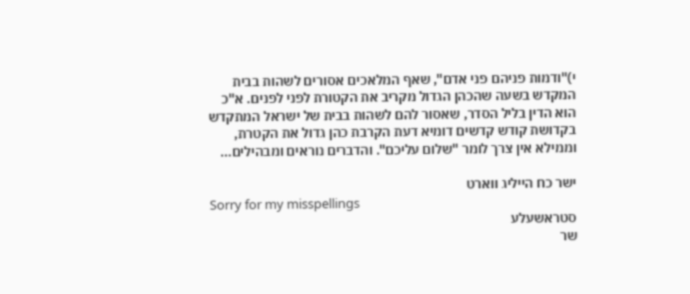י)"ודמות פניהם פני אדם", שאף המלאכים אסורים לשהות בבית המקדש בשעה שהכהן הגדול מקריב את הקטורת לפני לפנים. א"כ הוא הדין בליל הסדר, שאסור להם לשהות בבית של ישראל המתקדש בקדושת קודש קדשים דומיא דעת הקרבת כהן גדול את הקטרת, וממילא אין צרך לומר "שלום עליכם". והדברים נוראים ומבהילים…

ישר כח הייליג ווארט
Sorry for my misspellings
סטראשעלע
שר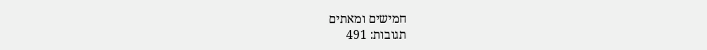חמישים ומאתים
תגובות: 491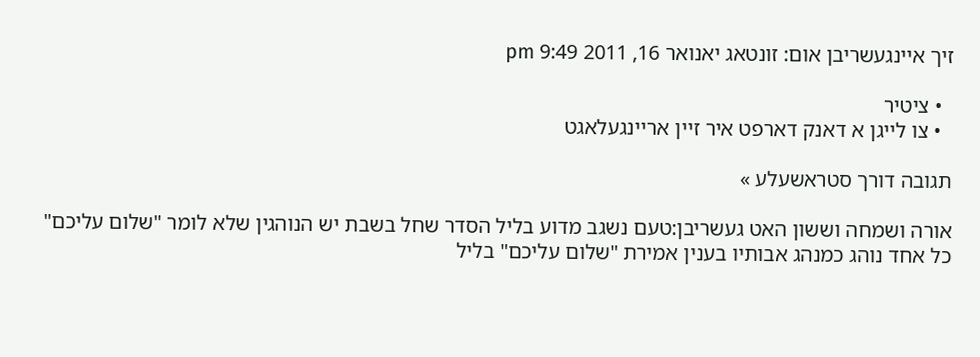זיך איינגעשריבן אום: זונטאג יאנואר 16, 2011 9:49 pm

  • ציטיר
  • צו לייגן א דאנק דארפט איר זיין אריינגעלאגט

תגובה דורך סטראשעלע »

אורה ושמחה וששון האט געשריבן:טעם נשגב מדוע בליל הסדר שחל בשבת יש הנוהגין שלא לומר "שלום עליכם" כל אחד נוהג כמנהג אבותיו בענין אמירת "שלום עליכם" בליל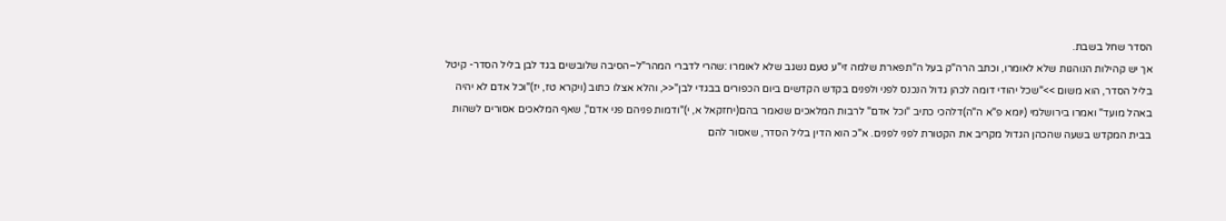הסדר שחל בשבת.
אך יש קהילות הנוהגות שלא לאומרו, וכתב הרה"ק בעל ה"תפארת שלמה זי"ע טעם נשגב שלא לאומרו :שהרי לדברי המהר"ל–הסיבה שלובשים בגד לבן בליל הסדר- קיטל בליל הסדר, הוא משום >>"שכל יהודי דומה לכהן גדול הנכנס לפני ולפנים בקדש הקדשים ביום הכפורים בבגדי לבן"<<, והלא אצלו כתוב (ויקרא טז, יז)"וכל אדם לא יהיה באהל מועד" ואמרו בירושלמי (יומא פ"א ה"ה)דלהכי כתיב "וכל אדם" לרבות המלאכים שנאמר בהם(יחזקאל א, י)"ודמות פניהם פני אדם", שאף המלאכים אסורים לשהות בבית המקדש בשעה שהכהן הגדול מקריב את הקטורת לפני לפנים. א"כ הוא הדין בליל הסדר, שאסור להם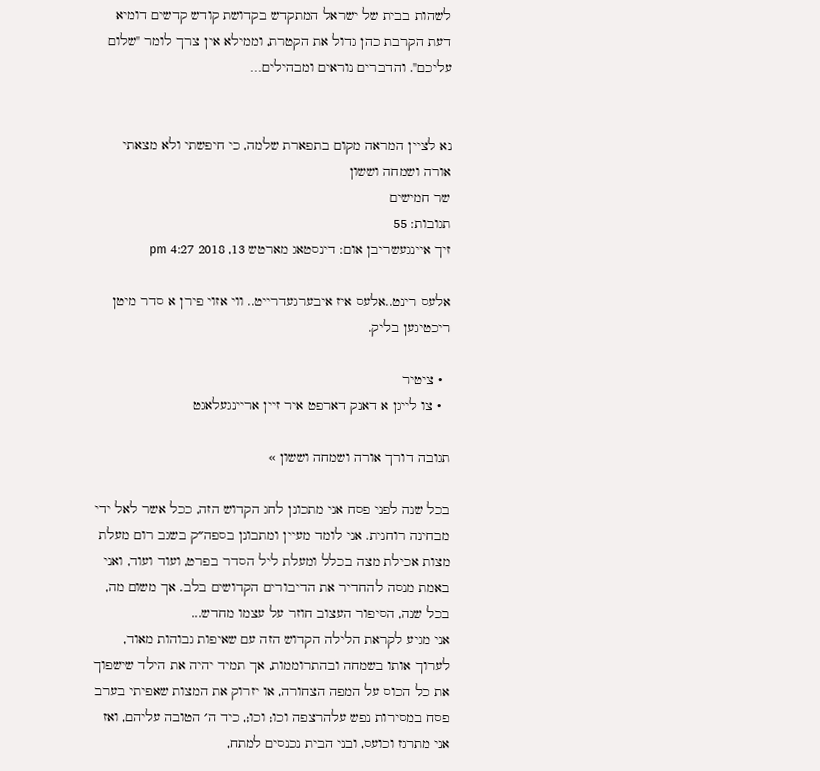לשהות בבית של ישראל המתקדש בקדושת קודש קדשים דומיא דעת הקרבת כהן גדול את הקטרת, וממילא אין צרך לומר "שלום עליכם". והדברים נוראים ומבהילים…


נא לציין המראה מקום בתפארת שלמה, כי חיפשתי ולא מצאתי
אורה ושמחה וששון
שר חמישים
תגובות: 55
זיך איינגעשריבן אום: דינסטאג מארטש 13, 2018 4:27 pm

אלעס רינט..אלעס איז איבערגעדרייט.. ווי אזוי פירן א סדר מיטן ריכטיגען בליק.

  • ציטיר
  • צו לייגן א דאנק דארפט איר זיין אריינגעלאגט

תגובה דורך אורה ושמחה וששון »

בכל שנה לפני פסח אני מתכונן לחג הקדוש הזה, ככל אשר לאל ידי מבחינה רוחנית. אני לומד מעיין ומתבונן בספה״ק בשגב רום מעלת מצות אכילת מצה בכלל ומעלת ליל הסדר בפרט, ועוד ועוד, ואני באמת מנסה להחדיר את הדיבורים הקדושים בלב. אך משום מה, בכל שנה, הסיפור העצוב חוזר על עצמו מחדש...
אני מגיע לקראת הלילה הקדוש הזה עם שאיפות גבוהות מאוד, לערוך אותו בשמחה ובהתרוממות, אך תמיד יהיה את הילד שישפוך את כל הכוס על המפה הצחורה, או יזרוק את המצות שאפיתי בערב פסח במסירות נפש עלהרצפה וכו; וכו;, כיד ה׳ הטובה עליהם, ואז אני מתרגז וכועס, ובני הבית נכנסים למתח,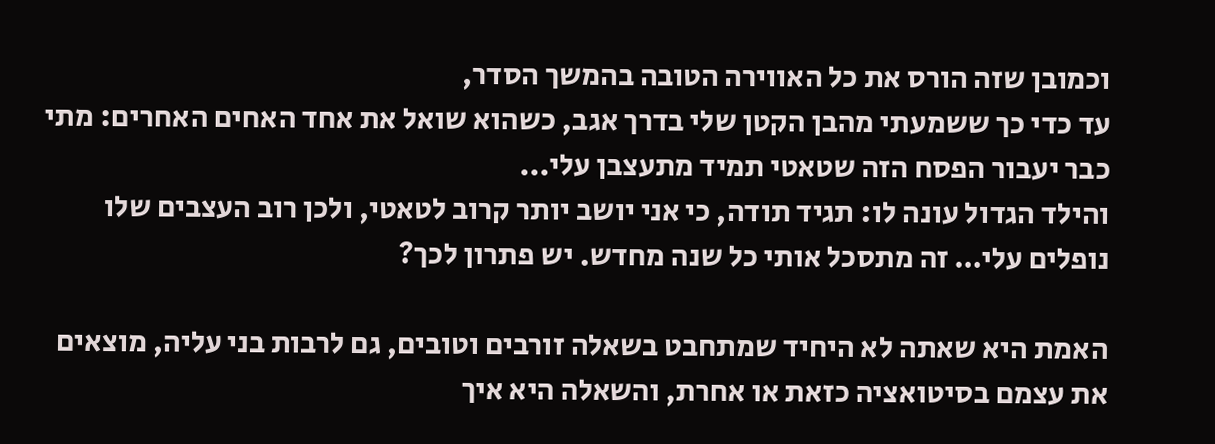וכמובן שזה הורס את כל האווירה הטובה בהמשך הסדר,
עד כדי כך ששמעתי מהבן הקטן שלי בדרך אגב, כשהוא שואל את אחד האחים האחרים: מתי כבר יעבור הפסח הזה שטאטי תמיד מתעצבן עלי...
והילד הגדול עונה לו: תגיד תודה, כי אני יושב יותר קרוב לטאטי, ולכן רוב העצבים שלו נופלים עלי… זה מתסכל אותי כל שנה מחדש. יש פתרון לכך?

האמת היא שאתה לא היחיד שמתחבט בשאלה זורבים וטובים, גם לרבות בני עליה, מוצאים את עצמם בסיטואציה כזאת או אחרת, והשאלה היא איך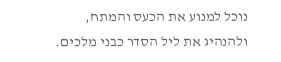נוכל למנוע את הכעס והמתח, ולהנהיג את ליל הסדר כבני מלכים.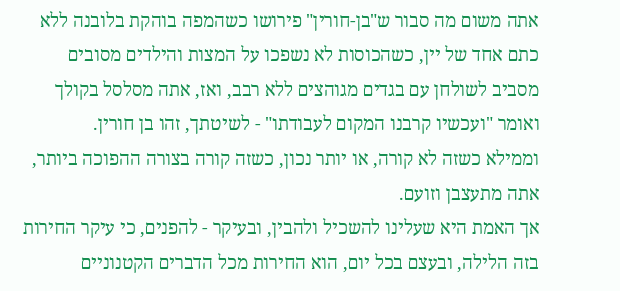אתה משום מה סבור ש"בן-חורין" פירושו כשהמפה בוהקת בלובנה ללא כתם אחד של יין, כשהכוסות לא נשפכו על המצות והילדים מסובים מסביב לשולחן עם בגדים מגוהצים ללא רבב, ואז, אתה מסלסל בקולך ואומר "ועכשיו קרבנו המקום לעבודתו" - לשיטתך, זהו בן חורין.
וממילא כשזה לא קורה, או יותר נכון, כשזה קורה בצורה ההפוכה ביותר, אתה מתעצבן וזועם.
אך האמת היא שעלינו להשכיל ולהבין, ובעיקר - להפנים, כי עיקר החירות בזה הלילה, ובעצם בכל יום, הוא החירות מכל הדברים הקטנוניים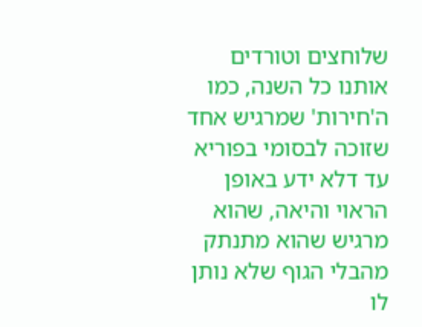שלוחצים וטורדים אותנו כל השנה, כמו ה'חירות' שמרגיש אחד שזוכה לבסומי בפוריא עד דלא ידע באופן הראוי והיאה, שהוא מרגיש שהוא מתנתק מהבלי הגוף שלא נותן לו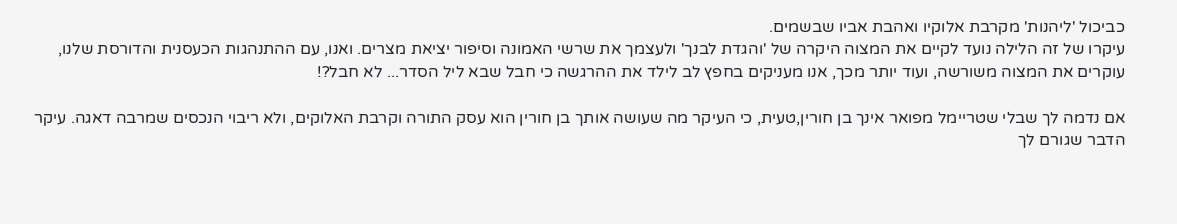כביכול 'ליהנות' מקרבת אלוקיו ואהבת אביו שבשמים.
עיקרו של זה הלילה נועד לקיים את המצוה היקרה של 'והגדת לבנך' ולעצמך את שרשי האמונה וסיפור יציאת מצרים. ואנו, עם ההתנהגות הכעסנית והדורסת שלנו, עוקרים את המצוה משורשה, ועוד יותר מכך, אנו מעניקים בחפץ לב לילד את ההרגשה כי חבל שבא ליל הסדר... לא חבל?!

אם נדמה לך שבלי שטריימל מפואר אינך בן חורין,טעית, כי העיקר מה שעושה אותך בן חורין הוא עסק התורה וקרבת האלוקים, ולא ריבוי הנכסים שמרבה דאגה. עיקר הדבר שגורם לך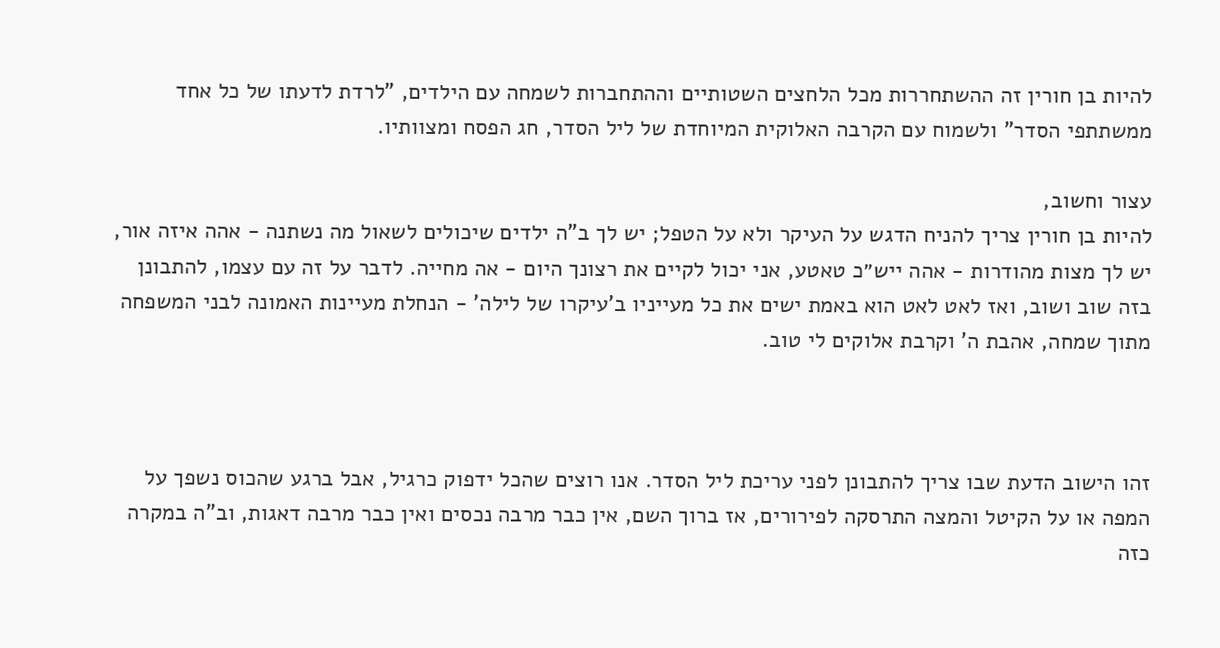להיות בן חורין זה ההשתחררות מכל הלחצים השטותיים וההתחברות לשמחה עם הילדים, "לרדת לדעתו של כל אחד ממשתתפי הסדר" ולשמוח עם הקרבה האלוקית המיוחדת של ליל הסדר, חג הפסח ומצוותיו.

עצור וחשוב,
להיות בן חורין צריך להניח הדגש על העיקר ולא על הטפל; יש לך ב"ה ילדים שיכולים לשאול מה נשתנה - אהה איזה אור, יש לך מצות מהודרות - אהה ייש״כ טאטע, אני יכול לקיים את רצונך היום - אה מחייה. לדבר על זה עם עצמו, להתבונן בזה שוב ושוב, ואז לאט לאט הוא באמת ישים את כל מעייניו ב'עיקרו של לילה' - הנחלת מעיינות האמונה לבני המשפחה
מתוך שמחה, אהבת ה' וקרבת אלוקים לי טוב.



זהו הישוב הדעת שבו צריך להתבונן לפני עריכת ליל הסדר. אנו רוצים שהכל ידפוק כרגיל, אבל ברגע שהכוס נשפך על המפה או על הקיטל והמצה התרסקה לפירורים, אז ברוך השם, אין כבר מרבה נכסים ואין כבר מרבה דאגות, וב"ה במקרה כזה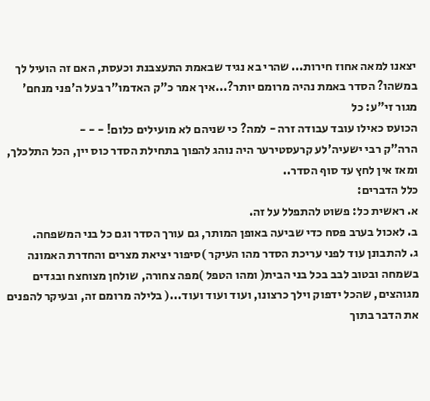יצאנו למאה אחוז חירות... שהרי בא נגיד שבאמת התעצבנת וכעסת, האם זה הועיל לך במשהו? הסדר באמת נהיה מרומם יותר?...איך אמר כ"ק האדמו"ר בעל ה'פני מנחם' מגור זי"ע: כל
הכועס כאילו עובד עבודה זרה - למה? כי שניהם לא מועילים כלום! - - -
הרה"ק רבי ישעיה'לע קרעסטירער היה נוהג להפוך בתחילת הסדר כוס יין, הכל התלכלך, ומאז אין לחץ עד סוף הסדר..
כלל הדברים:
א. ראשית כל: פשוט להתפלל על זה.
ב. לאכול בערב פסח כדי שביעה באופן המותר, גם עורך הסדר וגם כל בני המשפחה.
ג. להתבונן עוד לפני עריכת הסדר מהו העיקר )סיפור יציאת מצרים והחדרת האמונה בשמחה ובטוב לבב בכל בני הבית( ומהו הטפל )מפה צחורה, שולחן מצוחצח ובגדים מגוהצים, שהכל ידפוק וילך כרצונו, ועוד ועוד ועוד...( בלילה מרומם זה, ובעיקר להפנים את הדבר בתוך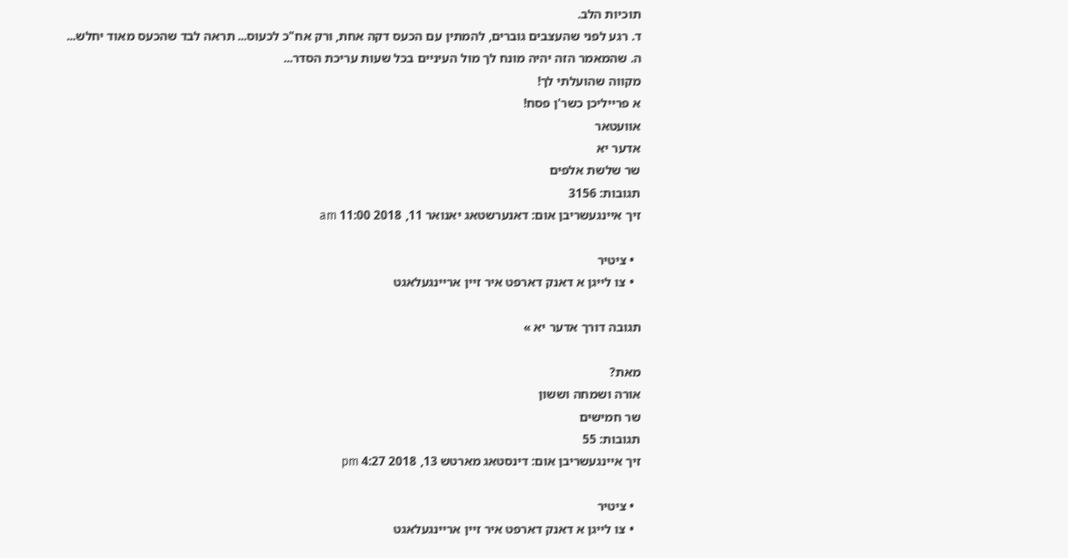תוכיות הלב.
ד. רגע לפני שהעצבים גוברים, להמתין עם הכעס דקה אחת, ורק אח"כ לכעוס... תראה לבד שהכעס מאוד יחלש...
ה. שהמאמר הזה יהיה מונח לך מול העיניים בכל שעות עריכת הסדר...
מקווה שהועלתי לך!
א פרייליכן כשר'ן פסח!
אוועטאר
אדער יא
שר שלשת אלפים
תגובות: 3156
זיך איינגעשריבן אום: דאנערשטאג יאנואר 11, 2018 11:00 am

  • ציטיר
  • צו לייגן א דאנק דארפט איר זיין אריינגעלאגט

תגובה דורך אדער יא »

מאת?
אורה ושמחה וששון
שר חמישים
תגובות: 55
זיך איינגעשריבן אום: דינסטאג מארטש 13, 2018 4:27 pm

  • ציטיר
  • צו לייגן א דאנק דארפט איר זיין אריינגעלאגט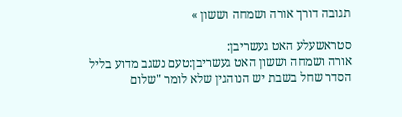תגובה דורך אורה ושמחה וששון »

סטראשעלע האט געשריבן:
אורה ושמחה וששון האט געשריבן:טעם נשגב מדוע בליל הסדר שחל בשבת יש הנוהגין שלא לומר "שלום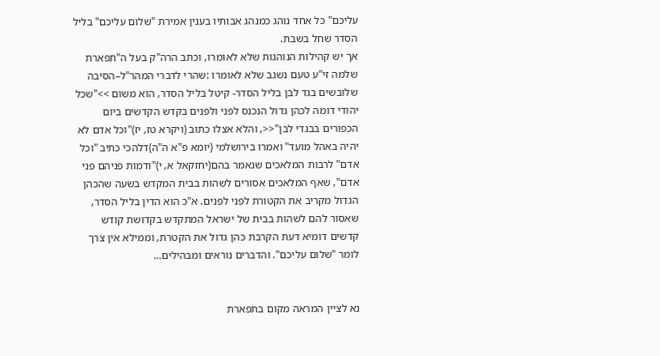עליכם" כל אחד נוהג כמנהג אבותיו בענין אמירת "שלום עליכם" בליל הסדר שחל בשבת.
אך יש קהילות הנוהגות שלא לאומרו, וכתב הרה"ק בעל ה"תפארת שלמה זי"ע טעם נשגב שלא לאומרו :שהרי לדברי המהר"ל–הסיבה שלובשים בגד לבן בליל הסדר- קיטל בליל הסדר, הוא משום >>"שכל יהודי דומה לכהן גדול הנכנס לפני ולפנים בקדש הקדשים ביום הכפורים בבגדי לבן"<<, והלא אצלו כתוב (ויקרא טז, יז)"וכל אדם לא יהיה באהל מועד" ואמרו בירושלמי (יומא פ"א ה"ה)דלהכי כתיב "וכל אדם" לרבות המלאכים שנאמר בהם(יחזקאל א, י)"ודמות פניהם פני אדם", שאף המלאכים אסורים לשהות בבית המקדש בשעה שהכהן הגדול מקריב את הקטורת לפני לפנים. א"כ הוא הדין בליל הסדר, שאסור להם לשהות בבית של ישראל המתקדש בקדושת קודש קדשים דומיא דעת הקרבת כהן גדול את הקטרת, וממילא אין צרך לומר "שלום עליכם". והדברים נוראים ומבהילים…


נא לציין המראה מקום בתפארת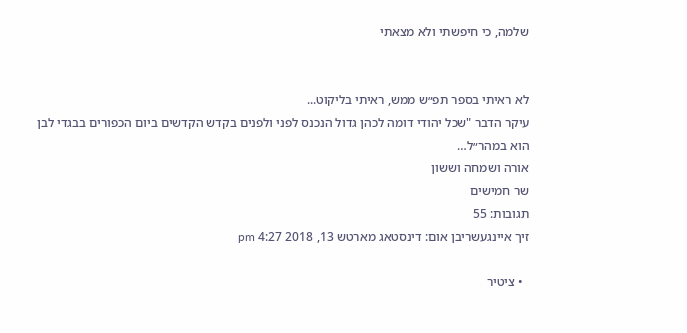שלמה, כי חיפשתי ולא מצאתי


לא ראיתי בספר תפ״ש ממש, ראיתי בליקוט...
עיקר הדבר "שכל יהודי דומה לכהן גדול הנכנס לפני ולפנים בקדש הקדשים ביום הכפורים בבגדי לבן הוא במהר״ל…
אורה ושמחה וששון
שר חמישים
תגובות: 55
זיך איינגעשריבן אום: דינסטאג מארטש 13, 2018 4:27 pm

  • ציטיר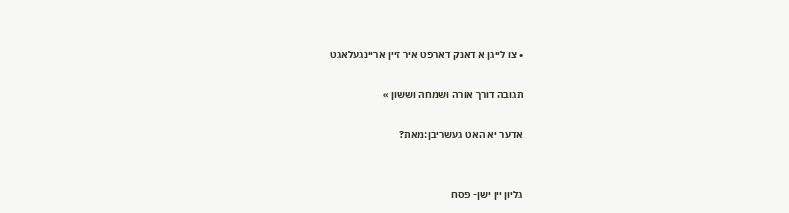• צו לייגן א דאנק דארפט איר זיין אריינגעלאגט

תגובה דורך אורה ושמחה וששון »

אדער יא האט געשריבן:מאת?


גליון יין ישן- פסח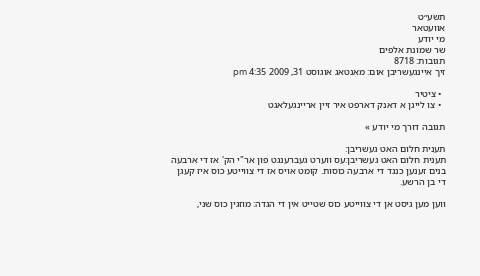תשע״ט
אוועטאר
מי יודע
שר שמונת אלפים
תגובות: 8718
זיך איינגעשריבן אום: מאנטאג אוגוסט 31, 2009 4:35 pm

  • ציטיר
  • צו לייגן א דאנק דארפט איר זיין אריינגעלאגט

תגובה דורך מי יודע »

תענית חלום האט געשריבן:
תענית חלום האט געשריבן:עס ווערט געברענגט פון אר"י הק' אז די ארבעה בנים זענען כנגד די ארבעה כוסות. קומט אויס אז די צווייטע כוס איז קעגן די בן הרשע.

ווען מען גיסט אן די צווייטע כוס שטייט אין די הגדה: מוזגין כוס שני,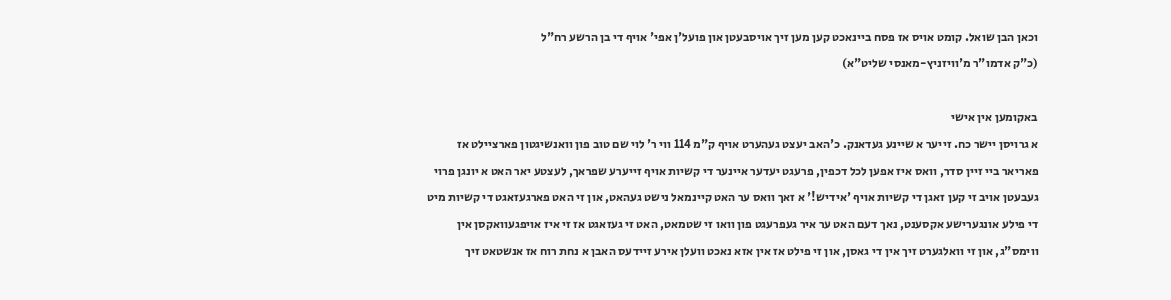וכאן הבן שואל. קומט אויס אז פסח ביינאכט קען מען זיך אויסבעטן און פועל'ן אפי' אויף די בן הרשע רח"ל
(כ"ק אדמו"ר מ'וויזניץ-מאנסי שליט"א)

באקומען אין אישי
א גרויסן יישר כח. זייער א שיינע געדאנק. כ'האב יעצט געהערט אויף ק"מ 114 ווי ר' לוי שם טוב פון וואנשיגטון פארציילט אז פאריאר ביי זיין סדר, וואס איז אפען לכל דכפין, פרעגט יעדער איינער די קשיות אויף זייערע שפראך, לעצטע יאר האט א יונגן פרוי געבעטן אויב זי קען זאגן די קשיות אויף 'אידיש!' א זאך וואס ער האט קיינמאל נישט געהאט, און זי האט פארגעזאגט די קשיות מיט די פילע אונגערישע אקסענט, נאך דעם האט ער איר געפרעגט פון וואו זי שטמאט, האט זי געזאגט אז זי איז אויפגעוואקסן אין ווימס"ג, און זי וואלגערט זיך אין די גאסן, און זי פילט אז אין אזא נאכט וועלן אירע זיידעס האבן א נחת רוח אז אנשטאט זיך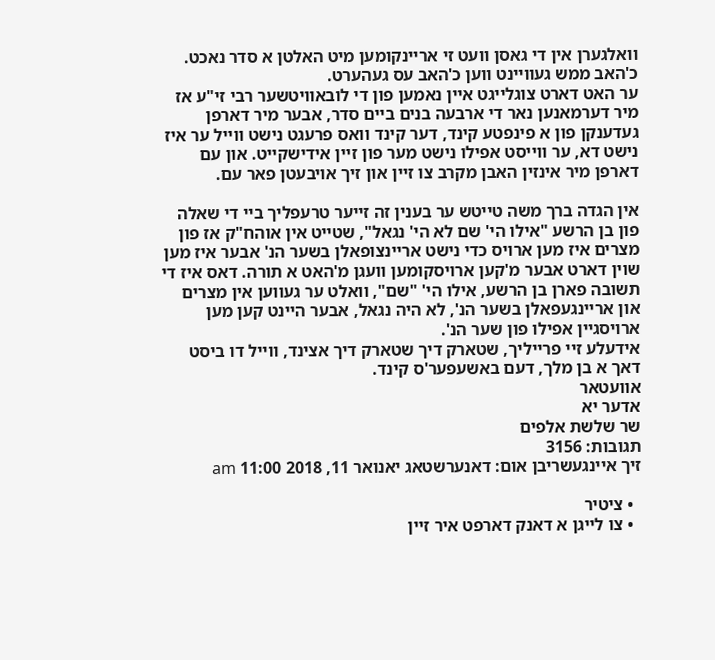וואלגערן אין די גאסן וועט זי אריינקומען מיט האלטן א סדר נאכט.
כ'האב ממש געוויינט ווען כ'האב עס געהערט.
ער האט דארט צוגלייגט איין נאמען פון די לובאוויטשער רבי זי"ע אז מיר דערמאנען נאר די ארבעה בנים ביים סדר, אבער מיר דארפן געדענקן פון א פינפטע קינד, דער קינד וואס פרעגט נישט ווייל ער איז נישט דא, ער ווייסט אפילו נישט מער פון זיין אידישקייט. און עם דארפן מיר אינזין האבן מקרב צו זיין און זיך אויבעטן פאר עם.

אין הגדה ברך משה טייטש ער בענין זה זייער טרעפליך ביי די שאלה פון בן הרשע "אילו הי' שם לא הי' נגאל", שטייט אין אוהח"ק אז פון מצרים איז מען ארויס כדי נישט אריינצופאלן בשער הנ' אבער איז מען שוין דארט אבער מ'קען ארויסקומען וועגן מ'האט א תורה. דאס איז די תשובה פארן בן הרשע, אילו הי' "שם", וואלט ער געווען אין מצרים און אריינגעפאלן בשער הנ', לא היה נגאל, אבער היינט קען מען ארויסגיין אפילו פון שער הנ'.
אידעלע זיי פרייליך, שטארק דיך שטארק דיך אצינד, ווייל דו ביסט דאך א בן מלך, דעם באשעפער'ס קינד.
אוועטאר
אדער יא
שר שלשת אלפים
תגובות: 3156
זיך איינגעשריבן אום: דאנערשטאג יאנואר 11, 2018 11:00 am

  • ציטיר
  • צו לייגן א דאנק דארפט איר זיין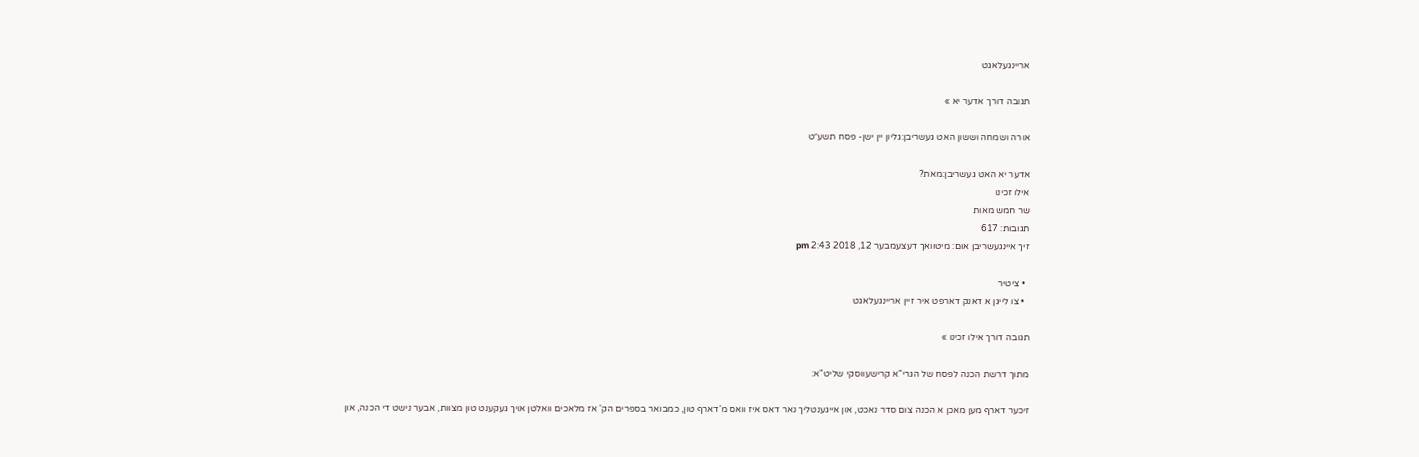אריינגעלאגט

תגובה דורך אדער יא »

אורה ושמחה וששון האט געשריבן:גליון יין ישן- פסח תשע״ט

אדער יא האט געשריבן:מאת?
אילו זכינו
שר חמש מאות
תגובות: 617
זיך איינגעשריבן אום: מיטוואך דעצעמבער 12, 2018 2:43 pm

  • ציטיר
  • צו לייגן א דאנק דארפט איר זיין אריינגעלאגט

תגובה דורך אילו זכינו »

מתוך דרשת הכנה לפסח של הגרי"א קרישעווסקי שליט"א:

זיכער דארף מען מאכן א הכנה צום סדר נאכט, און אייגענטליך נאר דאס איז וואס מ'דארף טון, כמבואר בספרים הק' אז מלאכים וואלטן אויך געקענט טון מצוות, אבער נישט די הכנה, און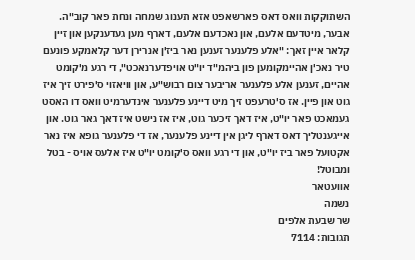השתוקקות וואס דאס פארשאפט אזא תענוג שמחה ונחת פאר קוב"ה. אבער, מיטדעם אלעם, און נאכדעם אלעם, דארף מען געדענקען און זיין קלאר איין זאך: "אלע פלענער זענען נאר ביז'ן אנרירן דער קלאמקע פונעם טיר נאכ'ן אהיימקומען פון ביהמ"ד יו"ט אויפדערנאכט", די רגע מ'קומט אהיים, זענען אלע פלענער אריבער צום רבוש"ע, און וויאזוי ס'פירט זיך איז גוט און פיין. אז ס'טרעפט זיך מיט דיינע פלענער אינדערמיט וואס דו האסט געמאכט פאר יו"ט, איז דאך זיכער גוט, איז אז נישט איז דאך גאר גוט. און אייגענטליך דאס דארף ליגן אין דיינע פלענער, אז די פלענער גופא איז נאר אקטועל פאר ביז יו"ט, און די רגע וואס ס'קומט יו"ט איז אלעס אויס - בטל ומבוטל!
אוועטאר
נשמה
שר שבעת אלפים
תגובות: 7114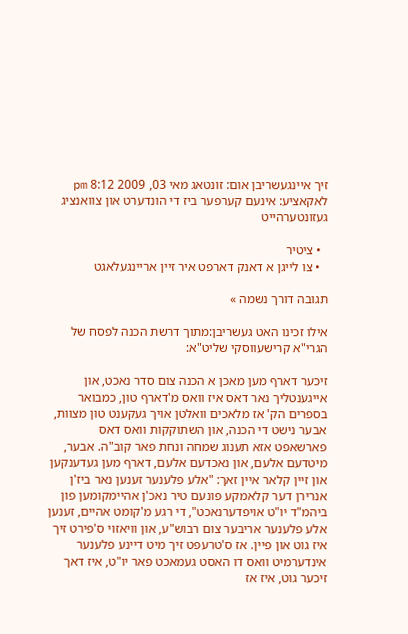זיך איינגעשריבן אום: זונטאג מאי 03, 2009 8:12 pm
לאקאציע: אינעם קערפער ביז די הונדערט און צוואנציג געזונטערהייט

  • ציטיר
  • צו לייגן א דאנק דארפט איר זיין אריינגעלאגט

תגובה דורך נשמה »

אילו זכינו האט געשריבן:מתוך דרשת הכנה לפסח של הגרי"א קרישעווסקי שליט"א:

זיכער דארף מען מאכן א הכנה צום סדר נאכט, און אייגענטליך נאר דאס איז וואס מ'דארף טון, כמבואר בספרים הק' אז מלאכים וואלטן אויך געקענט טון מצוות, אבער נישט די הכנה, און השתוקקות וואס דאס פארשאפט אזא תענוג שמחה ונחת פאר קוב"ה. אבער, מיטדעם אלעם, און נאכדעם אלעם, דארף מען געדענקען און זיין קלאר איין זאך: "אלע פלענער זענען נאר ביז'ן אנרירן דער קלאמקע פונעם טיר נאכ'ן אהיימקומען פון ביהמ"ד יו"ט אויפדערנאכט", די רגע מ'קומט אהיים, זענען אלע פלענער אריבער צום רבוש"ע, און וויאזוי ס'פירט זיך איז גוט און פיין. אז ס'טרעפט זיך מיט דיינע פלענער אינדערמיט וואס דו האסט געמאכט פאר יו"ט, איז דאך זיכער גוט, איז אז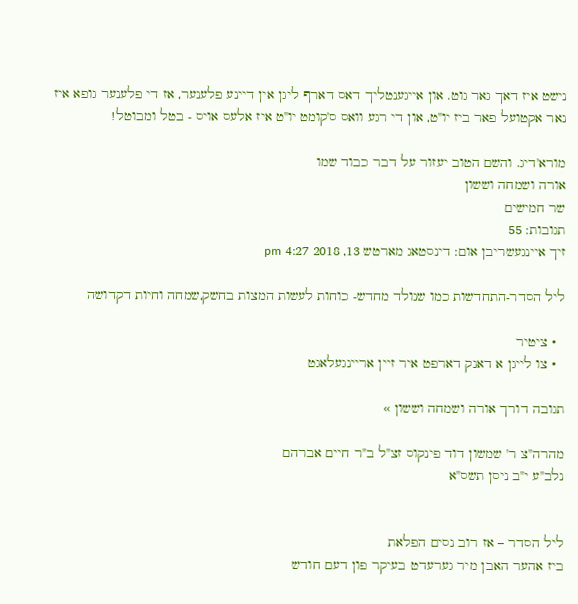נישט איז דאך גאר גוט. און אייגענטליך דאס דארף ליגן אין דיינע פלענער, אז די פלענער גופא איז נאר אקטועל פאר ביז יו"ט, און די רגע וואס ס'קומט יו"ט איז אלעס אויס - בטל ומבוטל!

מורא'דיג. והשם הטוב יעזור על דבר כבוד שמו
אורה ושמחה וששון
שר חמישים
תגובות: 55
זיך איינגעשריבן אום: דינסטאג מארטש 13, 2018 4:27 pm

ליל הסדר-התחדשות כמו שנולד מחדש- כוחות לעשות המצות בחשק,שמחה וחיות דקדושה

  • ציטיר
  • צו לייגן א דאנק דארפט איר זיין אריינגעלאגט

תגובה דורך אורה ושמחה וששון »

מהרה"צ ר' שמשון דוד פינקוס זצ"ל ב"ר חיים אברהם
נלב"ע י"ב ניסן תשס"א


ליל הסדר – אז רוב נסים הפלאת
ביז אהער האבן מיר גערעדט בעיקר פון דעם חודש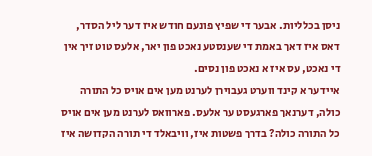ניסן בכלליות. אבער די שפיץ פונעם חודש איז דער ליל הסדר, דאס איז דאך באמת די שענסטע נאכט פון יאר, אלעס טוט זיך אין די נאכט, עס איז א נאכט פון נסים.
איידער א קינד ווערט געבוירן לערנט מען אים אויס כל התורה כולה, דערנאך פארגעסט ער אלעס. פארוואס לערנט מען אים אויס כל התורה כולה? בדרך פשטות איז, וויבאלד די תורה הקדושה איז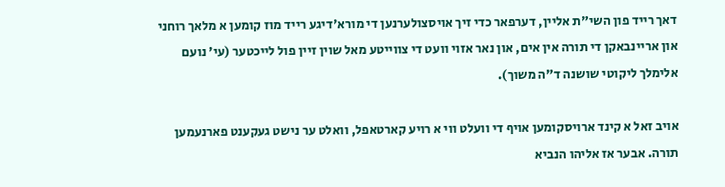דאך רייד פון השי"ת אליין, דערפאר כדי זיך אויסצולערנען די מורא'דיגע רייד מוז קומען א מלאך רוחני און אריינבאקן די תורה אין אים, און נאר אזוי וועט די צווייטע מאל שוין זיין פול לייכטער (עי' נועם אלימלך ליקוטי שושנה ד"ה משוך).

אויב זאל א קינד ארויסקומען אויף די וועלט ווי א רויע קארטאפל, וואלט ער נישט געקענט פארנעמען תורה. אבער אז אליהו הנביא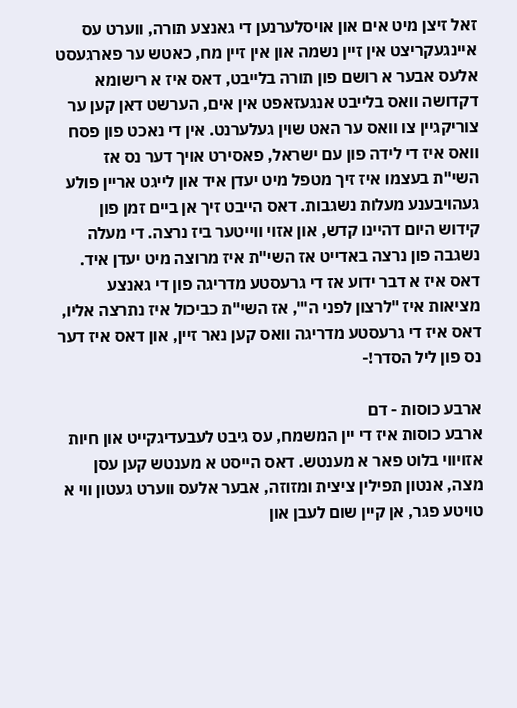זאל זיצן מיט אים און אויסלערנען די גאנצע תורה, ווערט עס איינגעקריצט אין זיין נשמה און אין זיין מח, כאטש ער פארגעסט אלעס אבער א רושם פון תורה בלייבט, דאס איז א רישומא דקדושה וואס בלייבט אנגעזאפט אין אים, הערשט דאן קען ער צוריקגיין צו וואס ער האט שוין געלערנט. אין די נאכט פון פסח וואס איז די לידה פון עם ישראל, פאסירט אויך דער נס אז השי"ת בעצמו איז זיך מטפל מיט יעדן איד און לייגט אריין פולע געהויבענע מעלות נשגבות. דאס הייבט זיך אן ביים זמן פון קידוש היום דהיינו קדש, און אזוי ווייטער ביז נרצה. די מעלה נשגבה פון נרצה באדייט אז השי"ת איז מרוצה מיט יעדן איד. דאס איז א דבר ידוע אז די גרעסטע מדריגה פון די גאנצע מציאות איז "לרצון לפני ה'", אז השי"ת כביכול איז נתרצה אליו, דאס איז די גרעסטע מדריגה וואס קען נאר זיין, און דאס איז דער נס פון ליל הסדר!-

ארבע כוסות - דם
ארבע כוסות איז די יין המשמח, עס גיבט לעבעדיגקייט און חיות אזויווי בלוט פאר א מענטש. דאס הייסט א מענטש קען עסן מצה, אנטון תפילין ציצית ומזוזה, אבער אלעס ווערט געטון ווי א טויטע פגר, אן קיין שום לעבן און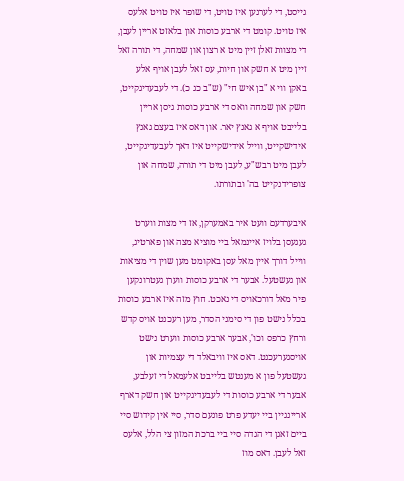גייסט, די לערנען איז טויט, די שופר איז טויט אלעס איז טויט. קומט די ארבע כוסות און בלאזט אריין לעבן, די מצוות זאלן זיין מיט א רצון און שמחה, די תורה זאל זיין מיט א חשק און חיות, עס זאל לעבן אויף אלע באקן ווי א "בן איש חי" (ש"ב כג כ). די לעבעדיגקייט, חשק און שמחה וואס די ארבע כוסות גיסן אריין בלייבט אויף א גאנץ יאר. און דאס איז בעצם גאנץ אידישקייט, ווייל אידישקייט איז דאך לעבעדיגקייט, לעבן מיט רבש"ע, לעבן מיט די תורה, שמחה און צופרידנקייט בה' ובתורתו.

איבערדעם וועט איר באמערקן, אז די מצות ווערט געגעסן בלויז איינמאל ביי מוציא מצה און פארטיג, ווייל דורך איין מאל עסן באקומט מען שוין די מציאות און געשטעל. אבער די ארבע כוסות ווערן געטרונקען פיר מאל דורכאויס די נאכט. חוץ מזה איז ארבע כוסות בכלל נישט פון די סימני הסדר, מען רעכנט אויס קדש ורחץ כרפס וכו', אבער ארבע כוסות ווערט נישט אויסגערעכנט. דאס איז וויבאלד די עצמיות און געשטעל פון א מענטש בלייבט אלעמאל די זעלבע, אבער די ארבע כוסות די לעבעדיגקייט און חשק דארף אריינגיין ביי יעדע פרט פונעם סדר, סיי אין קידוש סיי ביים זאגן די הגדה סיי ביי ברכת המזון צי הלל, אלעס זאל לעבן. דאס מוז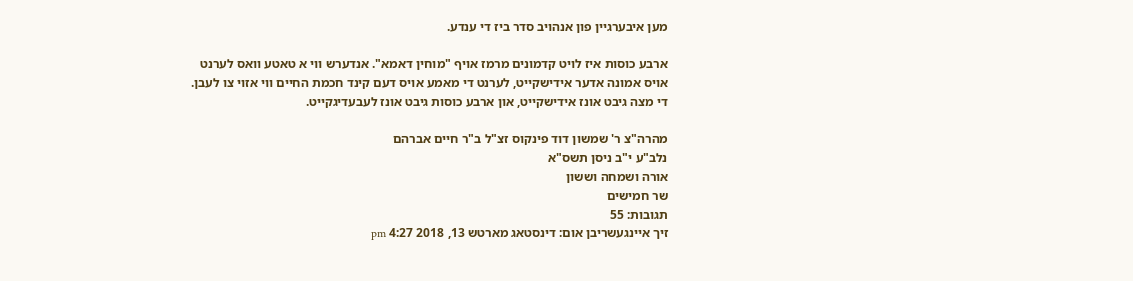מען איבערגיין פון אנהויב סדר ביז די ענדע.

ארבע כוסות איז לויט קדמונים מרמז אויף "מוחין דאמא". אנדערש ווי א טאטע וואס לערנט אויס אמונה אדער אידישקייט, לערנט די מאמע אויס דעם קינד חכמת החיים ווי אזוי צו לעבן. די מצה גיבט אונז אידישקייט, און ארבע כוסות גיבט אונז לעבעדיגקייט.

מהרה"צ ר' שמשון דוד פינקוס זצ"ל ב"ר חיים אברהם
נלב"ע י"ב ניסן תשס"א
אורה ושמחה וששון
שר חמישים
תגובות: 55
זיך איינגעשריבן אום: דינסטאג מארטש 13, 2018 4:27 pm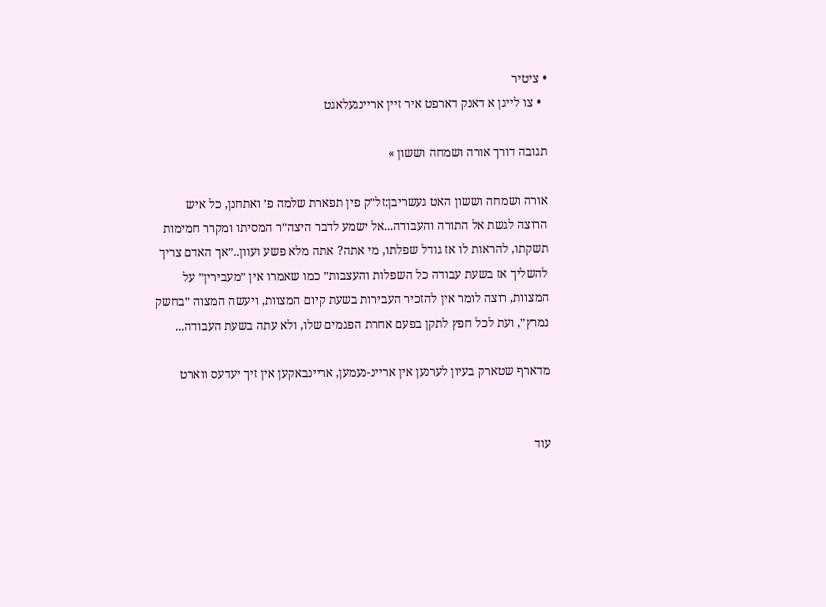• ציטיר
  • צו לייגן א דאנק דארפט איר זיין אריינגעלאגט

תגובה דורך אורה ושמחה וששון »

אורה ושמחה וששון האט געשריבן:זל״ק פין תפארת שלמה פ׳ ואתחנן, כל איש הרוצה לגשת אל התורה והעבודה...אל ישמע לדבר היצה״ר המסיתו ומקרר חמימות תשקתו, להראות לו אז גודל שפלתו, מי אתה? אתה מלא פשע ועוון..״אך האדם צריך להשליך אז בשעת עבודה כל השפלות והעצבות״ כמו שאמרו אין ״מעבירין״ על המצוות, רוצה לומר אין להזכיר העבירות בשעת קיום המצוות, ויעשה המצוה ״בחשק נמרץ״, ועת לכל חפץ לתקן בפעם אחרת הפגמים שלו, ולא עתה בשעת העבודה...

מדארף שטארק בעיון לערנען אין אריינ-נעמען, אריינבאקען אין זיך יעדעס ווארט


עוד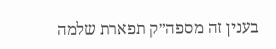בענין זה מספה״ק תפארת שלמה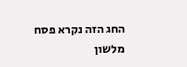החג הזה נקרא פסח מלשון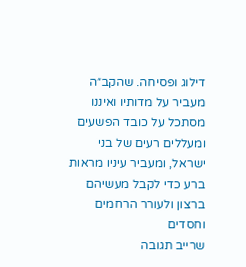דילוג ופסיחה. שהקב״ה מעביר על מדותיו ואיננו מסתכל על כובד הפשעים ומעללים רעים של בני ישראל, ומעביר עיניו מראות ברע כדי לקבל מעשיהם ברצון ולעורר הרחמים וחסדים
שרייב תגובה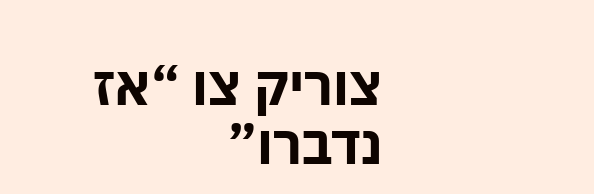צוריק צו “אז נדברו”